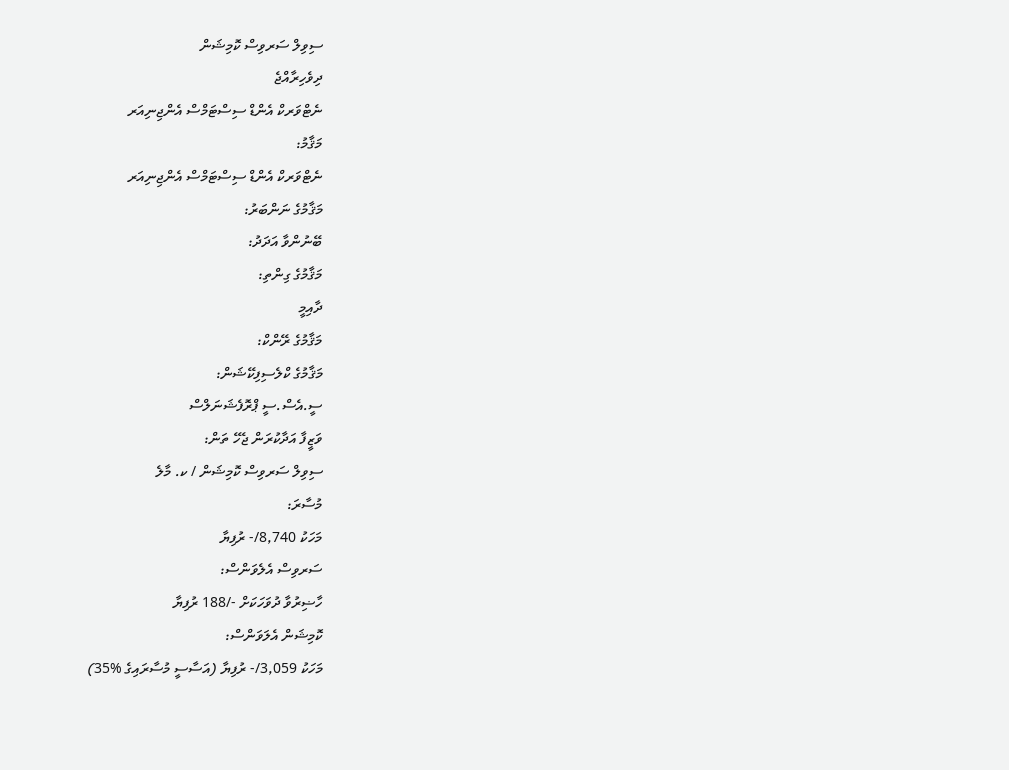ސިވިލް ސަރވިސް ކޮމިޝަން
ދިވެހިރާއްޖެ
ނެޓްވަރކް އެންޑް ސިސްޓަމްސް އެންޖިނިއަރ
މަޤާމު:
ނެޓްވަރކް އެންޑް ސިސްޓަމްސް އެންޖިނިއަރ
މަޤާމުގެ ނަންބަރު:
ބޭނުންވާ އަދަދު:
މަޤާމުގެ ގިންތި:
ދާއިމީ
މަޤާމުގެ ރޭންކް:
މަޤާމުގެ ކްލެސިފިކޭޝަން:
ސީ.އެސް.ސީ ޕްރޮފެޝަނަލްސް
ވަޒީފާ އަދާކުރަން ޖެހޭ ތަން:
ސިވިލް ސަރވިސް ކޮމިޝަން / ކ. މާލެ
މުސާރަ:
މަހަކު 8,740/- ރުފިޔާ
ސަރވިސް އެލެވަންސް:
ހާޟިރުވާ ދުވަހަކަށް -/188 ރުފިޔާ
ކޮމިޝަން އެލަވަންސް:
މަހަކު 3,059/- ރުފިޔާ (އަސާސީ މުސާރައިގެ %35)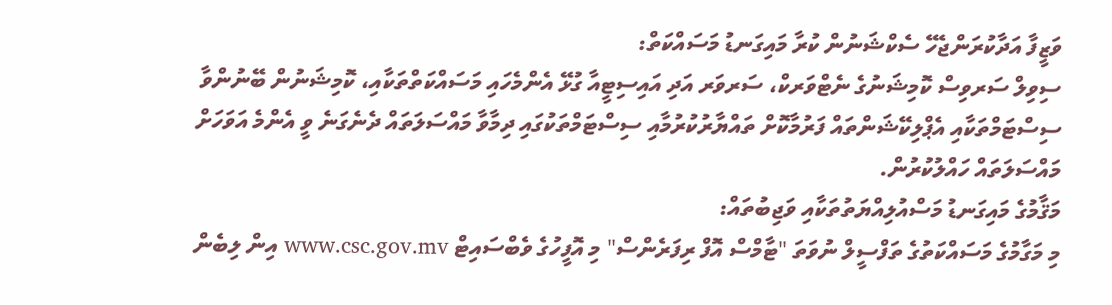ވަޒީފާ އަދާކުރަންޖެހޭ ސެކްޝަނުން ކުރާ މައިގަނޑު މަސައްކަތް:
ސިވިލް ސަރވިސް ކޮމިޝަނުގެ ނެޓްވަރކް، ސަރވަރ އަދި އައިސިޓީއާ ގުޅޭ އެންމެހައި މަސައްކަތްތަކާއި، ކޮމިޝަނުން ބޭނުންވާ ސިސްޓަމްތަކާއި އެޕްލިކޭޝަންތައް ފަރުމާކޮށް ތައްޔާރުކުރުމާއި ސިސްޓަމްތަކުގައި ދިމާވާ މައްސަލަތައް ދެނެގަނެ ވީ އެންމެ އަވަހަށް މައްސަލަތައް ހައްލުކުރުން.
މަޤާމުގެ މައިގަނޑު މަސްއުލިއްޔަތުތަކާއި ވަޖިބުތައް:
މި މަގާމުގެ މަސައްކަތުގެ ތަފްސީލް ނުވަތަ "ޓާމްސް އޮފް ރިފަރެންސް" މި އޮފީހުގެ ވެބްސައިޓް www.csc.gov.mv އިން ލިބެން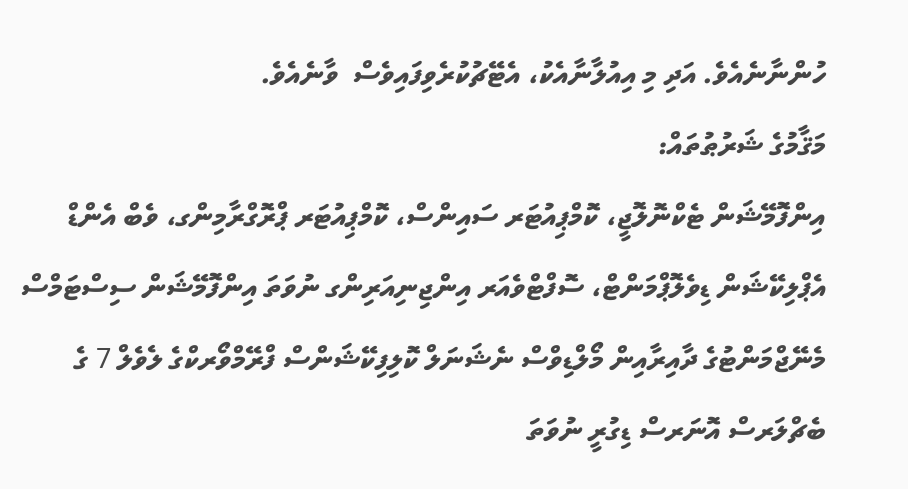ހުންނާނެއެވެ. އަދި މި އިއުލާނާއެކު، އެޓޭޗުކުރެވިފައިވެސް  ވާނެއެވެ.
މަޤާމުގެ ޝަރުޠުތައް:
އިންފޮމޭޝަން ޓެކްނޮލޮޖީ، ކޮމްޕިއުޓަރ ސައިންސް، ކޮމްޕިއުޓަރ ޕްރޮގްރާމިންގ، ވެބް އެންޑް އެޕްލިކޭޝަން ޑިވެލޮޕްމަންޓް، ސޮފްޓްވެއަރ އިންޖިނިއަރިންގ ނުވަތަ އިންފޮމޭޝަން ސިސްޓަމްސް މެނޭޖްމަންޓުގެ ދާއިރާއިން މޯލްޑިވްސް ނެޝަނަލް ކޮލިފިކޭޝަންސް ފްރޭމްވޯރކްގެ ލެވެލް 7 ގެ ބެޗްލަރސް އޮނަރސް ޑިގުރީ ނުވަތަ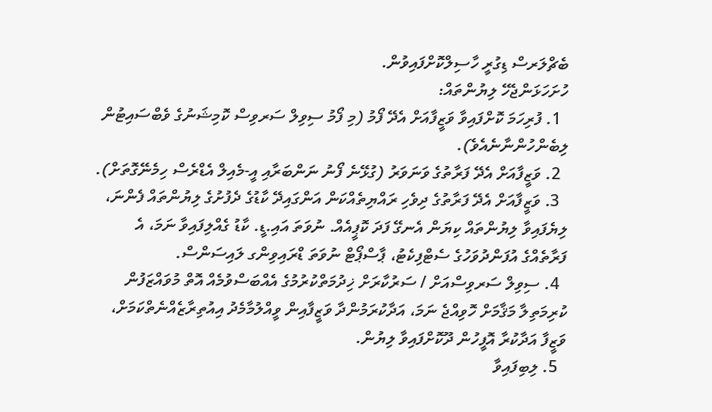ބެޗްލަރސް ޑިގުރީ ހާސިލްކޮށްފައިވުން.
ހުށަހަޅަންޖެހޭ ލިޔުންތައް:
  1. ފުރިހަމަ ކޮށްފައިވާ ވަޒީފާއަށް އެދޭ ފޯމު (މި ފޯމު ސިވިލް ސަރވިސް ކޮމިޝަނުގެ ވެބްސައިޓުން ލިބެންހުންނާނެއެވެ).
  2. ވަޒީފާއަށް އެދޭ ފަރާތުގެ ވަނަވަރު (ގުޅޭނެ ފޯނު ނަންބަރާއި އީ-މެއިލް އެޑްރެސް ހިމެނޭގޮތަށް).
  3. ވަޒީފާއަށް އެދޭ ފަރާތުގެ ދިވެހި ރައްޔިތެއްކަން އަންގައިދޭ ކާޑުގެ ދެފުށުގެ ލިޔުންތައް ފެންނަ، ލިޔެފައިވާ ލިޔުންތައް ކިޔަން އެނގޭ ފަދަ ކޮޕީއެއް. ނުވަތަ އައި.ޑީ. ކާޑު ގެއްލިފައިވާ ނަމަ، އެ ފަރާތެއްގެ އުފަންދުވަހުގެ ސެޓްފިކެޓު، ޕާސްޕޯޓް ނުވަތަ ޑްރައިވިންގ ލައިސަންސް.
  4. ސިވިލް ސަރވިސްއަށް / ސަރުކާރަށް ޚިދުމަތްކުރުމުގެ އެއްބަސްވުމެއް އޮތް މުވައްޒަފުން ކުރިމަތިލާ މަޤާމަށް ހޮވިއްޖެ ނަމަ، އަދާކުރަމުންދާ ވަޒީފާއިން ވީއްލުމާމެދު އިއުތިރާޒެއްނެތްކަމަށް، ވަޒީފާ އަދާކުރާ އޮފީހުން ދޫކޮށްފައިވާ ލިޔުން.
  5. ލިބިފައިވާ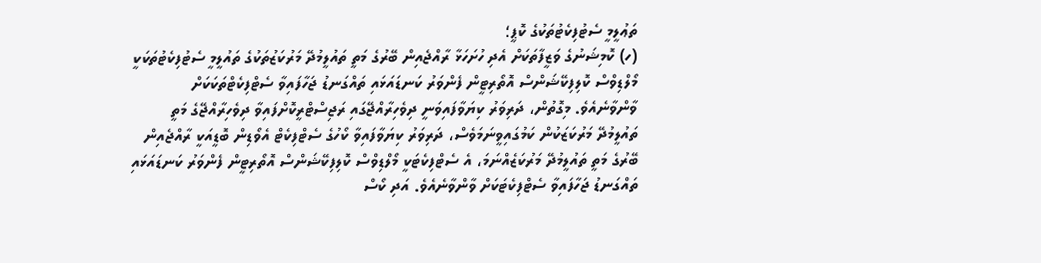ތަޢުލީމީ ސެޓުފިކެޓުތަކުގެ ކޮޕީ؛
(ހ) ކޮމިޝަނުގެ ވަޒީފާތަކަށް އެދި ހުށަހަޅާ ރާއްޖެއިން ބޭރުގެ މަތީ ތައުލީމުދޭ މަރުކަޒުތަކުގެ ތައުލީމީ ސެޓުފިކެޓުތަކަކީ މޯލްޑިވްސް ކޮލިފިކޭޝަންސް އޮތޯރިޓީން ފެންވަރު ކަނޑައަޅައި ތައްގަނޑު ޖަހާފައިވާ ސެޓްފިކެޓްތަކަކަށް ވާންވާނެއެވެ. މިގޮތުން، ދަރިވަރު ކިޔަވާފައިވަނީ ދިވެހިރާއްޖޭގައި ރަޖިސްޓްރީކޮށްފައިވާ ދިވެހިރާއްޖޭގެ މަތީ ތައުލީމުދޭ މަރުކަޒަކުން ކަމުގައިވީނަމަވެސް، ދަރިވަރު ކިޔަވާފައިވާ ކޯހުގެ ސެޓްފިކެޓް އެވޯޑިން ބޮޑީއަކީ ރާއްޖެއިން ބޭރުގެ މަތީ ތައުލީމުދޭ މަރުކަޒެއްނަމަ، އެ ސެޓްފިކެޓަކީ މޯލްޑިވްސް ކޮލިފިކޭޝަންސް އޮތޯރިޓީން ފެންވަރު ކަނޑައަޅައި ތައްގަނޑު ޖަހާފައިވާ ސެޓްފިކެޓަކަށް ވާންވާނެއެވެ. އަދި ކޯސް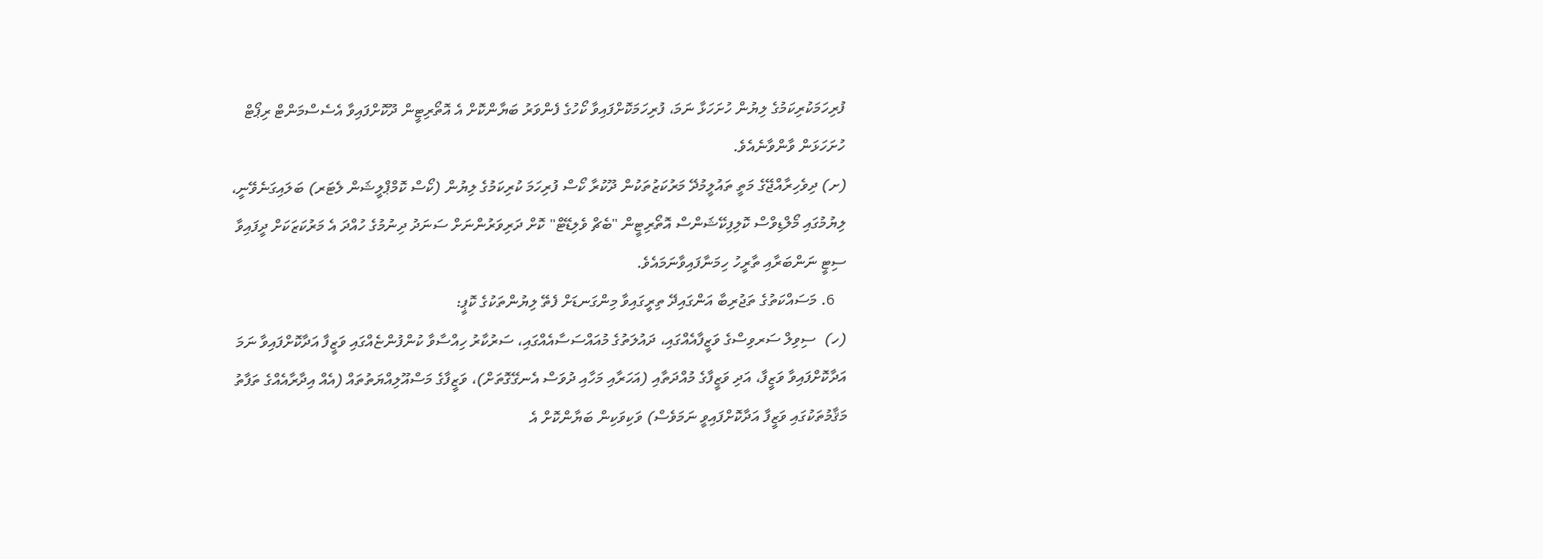ފުރިހަމަކުރިކަމުގެ ލިޔުން ހުށަހަޅާ ނަމަ، ފުރިހަމަކޮށްފައިވާ ކޯހުގެ ފެންވަރު ބަޔާންކޮށް އެ އޮތޯރިޓީން ދޫކޮށްފައިވާ އެސެސްމަންޓް ރިޕޯޓް ހުށަހަޅަން ވާންވާނެއެވެ.
(ށ) ދިވެހިރާއްޖޭގެ މަތީ ތައުލީމުދޭ މަރުކަޒުތަކުން ދޫކުރާ ކޯސް ފުރިހަމަ ކުރިކަމުގެ ލިޔުން (ކޯސް ކޮމްޕްލީޝަން ލެޓަރ) ބަލައިގަނެވޭނީ، ލިޔުމުގައި މޯލްޑިވްސް ކޮލިފިކޭޝަންސް އޮތޯރިޓީން "ބެޗް ވެލިޑޭޓް" ކޮށް ދަރިވަރުންނަށް ސަނަދު ދިނުމުގެ ހުއްދަ އެ މަރުކަޒަކަށް ދީފައިވާ ސިޓީ ނަންބަރާއި ތާރީހު ހިމަނާފައިވާނަމައެވެ.
   6. މަސައްކަތުގެ ތަޖުރިބާ އަންގައިދޭ ތިރީގައިވާ މިންގަނޑަށް ފެތޭ ލިޔުންތަކުގެ ކޮޕީ:
(ހ)  ސިވިލް ސަރވިސްގެ ވަޒީފާއެއްގައި، ދައުލަތުގެ މުއައްސަސާއެއްގައި، ސަރުކާރު ހިއްސާވާ ކުންފުންޏެއްގައި ވަޒީފާ އަދާކޮށްފައިވާ ނަމަ އަދާކޮށްފައިވާ ވަޒީފާ، އަދި ވަޒީފާގެ މުއްދަތާއި (އަހަރާއި މަހާއި ދުވަސް އެނގޭގޮތަށް)، ވަޒީފާގެ މަސްއޫލިއްޔަތުތައް (އެއް އިދާރާއެއްގެ ތަފާތު މަޤާމުތަކުގައި ވަޒީފާ އަދާކޮށްފައިވީ ނަމަވެސް) ވަކިވަކިން ބަޔާންކޮށް އެ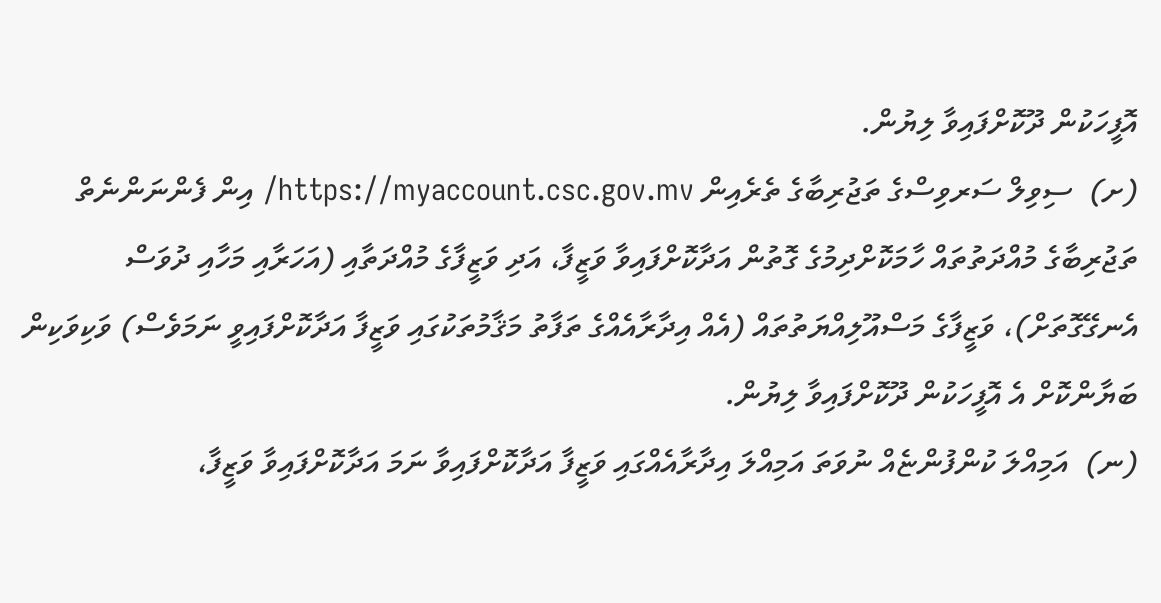އޮފީހަކުން ދޫކޮށްފައިވާ ލިޔުން.
(ށ)  ސިވިލް ސަރވިސްގެ ތަޖުރިބާގެ ތެރެއިން https://myaccount.csc.gov.mv/ އިން ފެންނަންނެތް ތަޖުރިބާގެ މުއްދަތުތައް ހާމަކޮށްދިމުގެ ގޮތުން އަދާކޮށްފައިވާ ވަޒީފާ، އަދި ވަޒީފާގެ މުއްދަތާއި (އަހަރާއި މަހާއި ދުވަސް އެނގޭގޮތަށް)، ވަޒީފާގެ މަސްއޫލިއްޔަތުތައް (އެއް އިދާރާއެއްގެ ތަފާތު މަޤާމުތަކުގައި ވަޒީފާ އަދާކޮށްފައިވީ ނަމަވެސް) ވަކިވަކިން ބަޔާންކޮށް އެ އޮފީހަކުން ދޫކޮށްފައިވާ ލިޔުން.
(ނ)  އަމިއްލަ ކުންފުންޏެއް ނުވަތަ އަމިއްލަ އިދާރާއެއްގައި ވަޒީފާ އަދާކޮށްފައިވާ ނަމަ އަދާކޮށްފައިވާ ވަޒީފާ،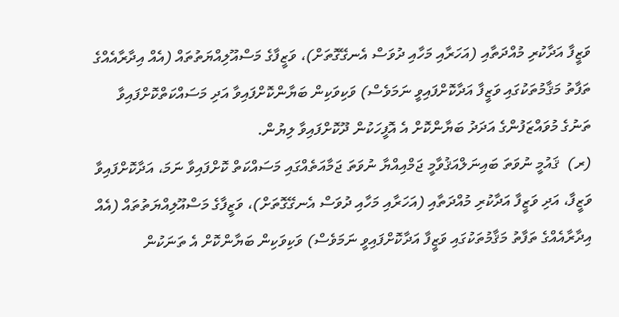ވަޒީފާ އަދާކުރި މުއްދަތާއި (އަހަރާއި މަހާއި ދުވަސް އެނގޭގޮތަށް)، ވަޒީފާގެ މަސްއޫލިއްޔަތުތައް (އެއް އިދާރާއެއްގެ ތަފާތު މަޤާމުތަކުގައި ވަޒީފާ އަދާކޮށްފައިވީ ނަމަވެސް) ވަކިވަކިން ބަޔާންކޮށްފައިވާ އަދި މަސައްކަތްކޮށްފައިވާ ތަނުގެ މުވައްޒަފުންގެ އަދަދު ބަޔާންކޮށް އެ އޮފީހަކުން ދޫކޮށްފައިވާ ލިޔުން.
(ރ)  ޤައުމީ ނުވަތަ ބައިނަލްއަޤުވާމީ ޖަމްއިއްޔާ ނުވަތަ ޖަމާއަތެއްގައި މަސައްކަތް ކޮށްފައިވާ ނަމަ، އަދާކޮށްފައިވާ ވަޒީފާ، އަދި ވަޒީފާ އަދާކުރި މުއްދަތާއި (އަހަރާއި މަހާއި ދުވަސް އެނގޭގޮތަށް)، ވަޒީފާގެ މަސްއޫލިއްޔަތުތައް (އެއް އިދާރާއެއްގެ ތަފާތު މަޤާމުތަކުގައި ވަޒީފާ އަދާކޮށްފައިވީ ނަމަވެސް) ވަކިވަކިން ބަޔާންކޮށް އެ ތަނަކުން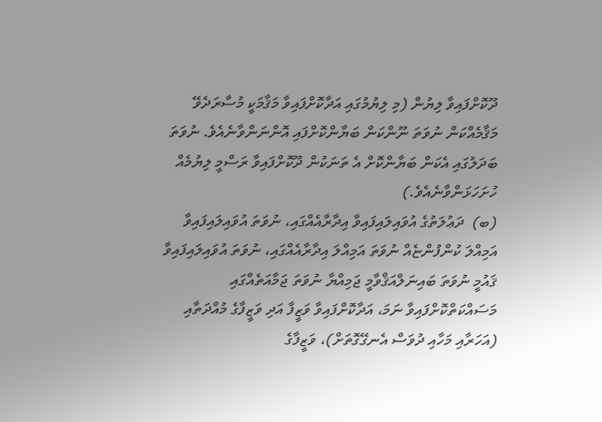ދޫކޮށްފައިވާ ލިޔުން (މި ލިޔުމުގައި އަދާކޮށްފައިވާ މަޤާމަކީ މުސާރަދެވޭ މަޤާމެއްކަން ނުވަތަ ނޫންކަން ބަޔާންކޮށްފައި އޮންނަންވާނެއެވެ. ނުވަތަ ބަދަލުގައި އެކަން ބަޔާންކޮށް އެ ތަނަކުން ދޫކޮށްފައިވާ ރަސްމީ ލިޔުމެއް ހުށަހަޅަންވާނެއެވެ.)
(ބ)  ދަޢުލަތުގެ އުވައިލައިފައިވާ އިދާރާއެއްގައި، ނުވަތަ އުވައިލައިފައިވާ އަމިއްލަ ކުންފުންޏެއް ނުވަތަ އަމިއްލަ އިދާރާއެއްގައި، ނުވަތަ އުވައިލައިފައިވާ ޤައުމީ ނުވަތަ ބައިނަލްއަޤްވާމީ ޖަމިއްޔާ ނުވަތަ ޖަމާއަތެއްގައި މަސައްކަތްކޮށްފައިވާ ނަމަ، އަދާކޮށްފައިވާ ވަޒީފާ އަދި ވަޒީފާގެ މުއްދަތާއި (އަހަރާއި މަހާއި ދުވަސް އެނގޭގޮތަށް)، ވަޒީފާގެ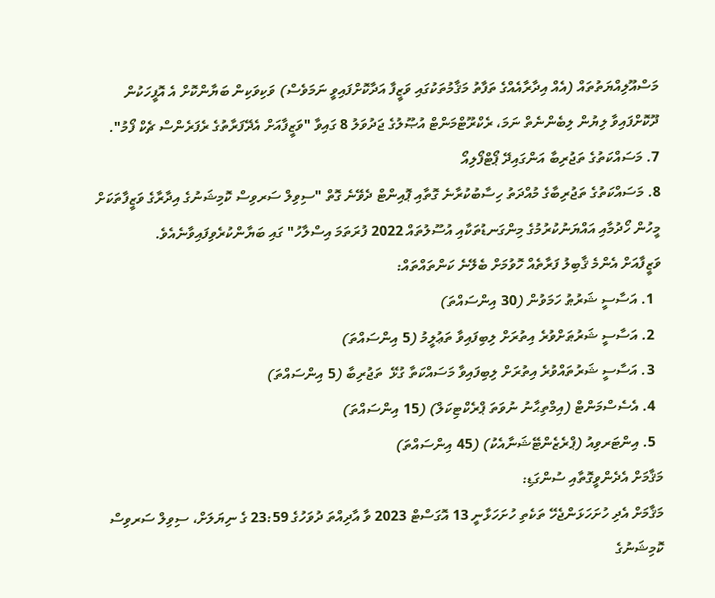މަސްއޫލިއްޔަތުތައް (އެއް އިދާރާއެއްގެ ތަފާތު މަޤާމުތަކުގައި ވަޒީފާ އަދާކޮށްފައިވީ ނަމަވެސް) ވަކިވަކިން ބަޔާންކޮށް އެ އޮފީހަކުން ދޫކޮށްފައިވާ ލިޔުން ލިބެންނެތް ނަމަ، ރެކްރޫޓްމަންޓް އުޞޫލުގެ ޖަދުވަލު 8 ގައިވާ "ވަޒީފާއަށް އެދޭފަރާތުގެ ރެފަރެންސް ޗެކް ފޯމު".
7. މަސައްކަތުގެ ތަޖުރިބާ އަންގައިދޭ ޕޯޓްފޯލިއޯ
8. މަސައްކަތުގެ ތަޖުރިބާގެ މުއްދަތު ހިސާބުކުރާނެ ގޮތާއި ޕޮއިންޓް ދެވޭނެ ގޮތް "ސިވިލް ސަރވިސް ކޮމިޝަނުގެ އިދާރާގެ ވަޒީފާތަކަށް މީހުން ހޯދުމާއި އައްޔަނުކުރުމުގެ މިންގަނޑުތަކާއި އުސޫލުތައް 2022 ފުރަތަމަ އިސްލާހު" ގައި ބަޔާންކުރެވިފައިވާނެއެވެ.
ވަޒީފާއަށް އެންމެ ޤާބިލު ފަރާތެއް ހޮވުމަށް ބެލޭނެ ކަންތައްތައް:
  1. އަސާސީ ޝަރުޠު ހަމަވުން (30 އިންސައްތަ)
  2. އަސާސީ ޝަރުޠަށްވުރެ އިތުރަށް ލިބިފައިވާ ތަޢުލީމު (5 އިންސައްތަ)
  3. އަސާސީ ޝަރުތައްވުރެ އިތުރަށް ލިބިފައިވާ މަސައްކަތާ ގުޅޭ  ތަޖުރިބާ (5 އިންސައްތަ)
  4. އެސެސްމަންޓް (އިމްތިޙާނު ނުވަތަ ޕްރެކްޓިކަލް) (15 އިންސައްތަ)
  5. އިންޓަރވިއު (ޕްރެޒެންޓޭޝަނާއެކު) (45 އިންސައްތަ)
މަޤާމަށް އެދެންވީގޮތާއި ސުންގަޑި:
މަޤާމަށް އެދި ހުށަހަޅަންޖެހޭ ތަކެތި ހުށަހަޅާނީ 13 އޮގަސްޓް 2023 ވާ އާދިއްތަ ދުވަހުގެ 23:59 ގެ ނިޔަލަށް، ސިވިލް ސަރވިސް ކޮމިޝަނުގެ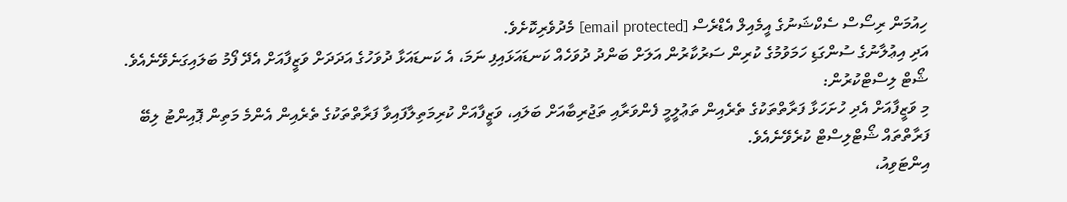ހިއުމަން ރިސޯސް ސެކްޝަނުގެ އީމެއިލް އެޑްރެސް [email protected] މެދުވެރިކޮށެވެ.
އަދި އިޢުލާނުގެ ސުންގަޑި ހަމަވުމުގެ ކުރިން ސަރުކާރުން އަލަށް ބަންދު ދުވަހެއް ކަނޑައަޅައިފި ނަމަ، އެ ކަނޑައަޅާ ދުވަހުގެ އަދަދަށް ވަޒީފާއަށް އެދޭ ފޯމު ބަލައިގަނެވޭނެއެވެ.
ޝޯޓް ލިސްޓްކުރުން:
މި ވަޒީފާއަށް އެދި ހުށަހަޅާ ފަރާތްތަކުގެ ތެރެއިން ތަޢުލީމީ ފެންވަރާއި ތަޖުރިބާއަށް ބަލައި، ވަޒީފާއަށް ކުރިމަތިލާފައިވާ ފަރާތްތަކުގެ ތެރެއިން އެންމެ މަތިން ޕޮއިންޓު ލިބޭ ފަރާތްތައް ޝޯޓްލިސްޓް ކުރެވޭނެއެވެ.
އިންޓަވިއު،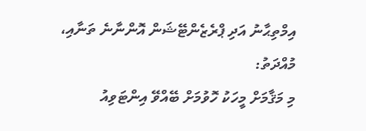އިމްތިޙާނު އަދި ޕްރެޒެންޓޭޝަން އޮންނާނެ ތަނާއި، މުއްދަތު:
މި މަޤާމަށް މީހަކު ހޮވުމަށް ބޭއްވޭ އިންޓަވިއު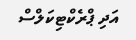އަދި ޕްރެކްޓިކަލްސް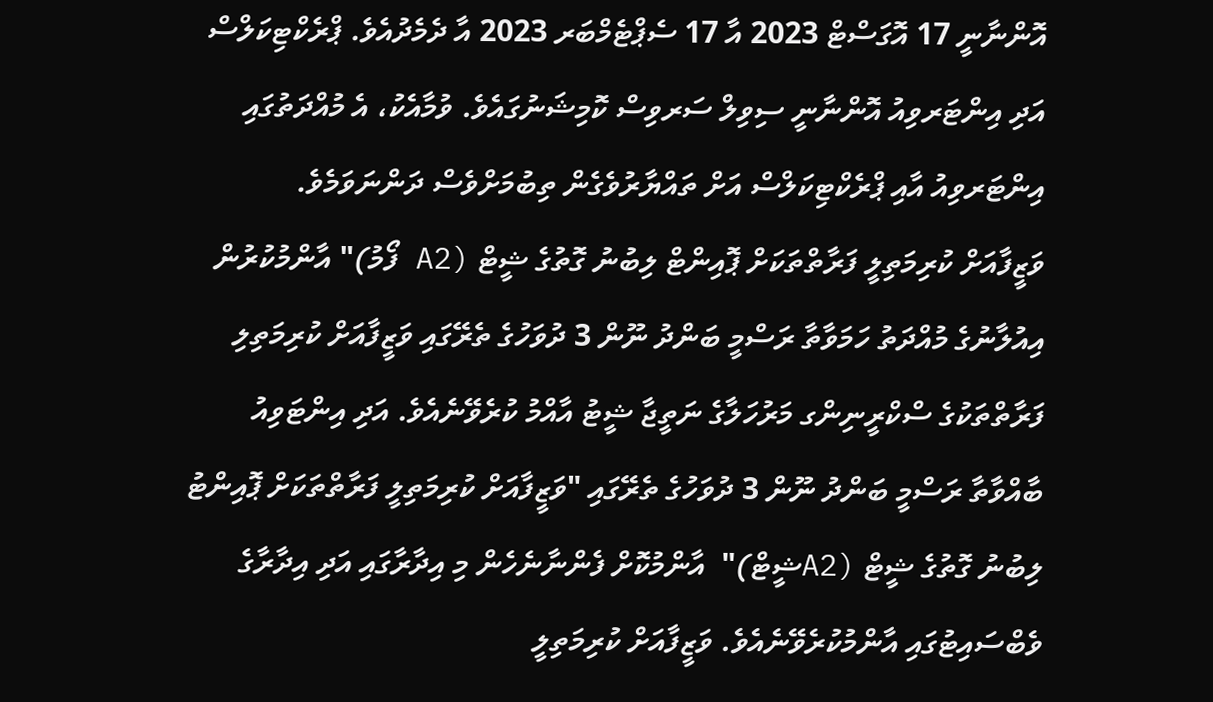އޮންނާނީ 17 އޮގަސްޓް 2023 އާ 17 ސެޕްޓެމްބަރ 2023 އާ ދެމެދުއެވެ. ޕްރެކްޓިކަލްސް އަދި އިންޓަރވިއު އޮންނާނީ ސިވިލް ސަރވިސް ކޮމިޝަނުގައެވެ. ވުމާއެކު، އެ މުއްދަތުގައި އިންޓަރވިއު އާއި ޕްރެކްޓިކަލްސް އަށް ތައްޔާރުވެގެން ތިބުމަށްވެސް ދަންނަވަމެވެ.
ވަޒީފާއަށް ކުރިމަތިލީ ފަރާތްތަކަށް ޕޮއިންޓް ލިބުނު ގޮތުގެ ޝީޓް (A2 ފޯމު)" އާންމުކުރުން
އިއުލާނުގެ މުއްދަތު ހަމަވާތާ ރަސްމީ ބަންދު ނޫން 3 ދުވަހުގެ ތެރޭގައި ވަޒީފާއަށް ކުރިމަތިލި ފަރާތްތަކުގެ ސްކްރީނިންގ މަރުހަލާގެ ނަތީޖާ ޝީޓު އާއްމު ކުރެވޭނެއެވެ. އަދި އިންޓަވިއު ބާއްވާތާ ރަސްމީ ބަންދު ނޫން 3 ދުވަހުގެ ތެރޭގައި "ވަޒީފާއަށް ކުރިމަތިލީ ފަރާތްތަކަށް ޕޮއިންޓު ލިބުނު ގޮތުގެ ޝީޓް (A2ޝީޓް)"  އާންމުކޮށް ފެންނާނެހެން މި އިދާރާގައި އަދި އިދާރާގެ ވެބްސައިޓުގައި އާންމުކުރެވޭނެއެވެ. ވަޒީފާއަށް ކުރިމަތިލީ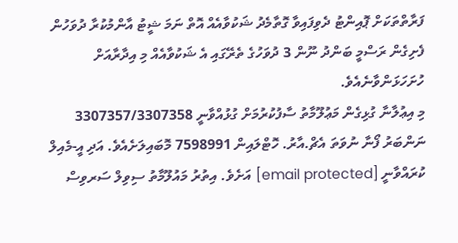ފަރާތްތަކަށް ޕޮއިންޓު ދެވިފައިވާ ގޮތާމެދު ޝަކުވާއެއް އޮތް ނަމަ ޝީޓު އާންމުކުރާ ދުވަހުން ފެށިގެން ރަސްމީ ބަންދު ނޫން 3 ދުވަހުގެ ތެރޭގައި އެ ޝަކުވާއެއް މި އިދާރާއަށް ހުށަހަޅަންވާނެއެވެ.
މި އިޢުލާނާ ގުޅިގެން މަޢުލޫމާތު ސާފުކުރުމަށް ގުޅުއްވާނީ 3307357/3307358 ނަންބަރު ފޯނާ ނުވަތަ އެޗް.އާރު. ހޮޓްލައިން 7598991 މޮބައިލަށެއެވެ. އަދި އީ-މެއިލް ކުރައްވާނީ [email protected] އަށެވެ. އިތުރު މައުލޫމާތު ސިވިލް ސަރވިސް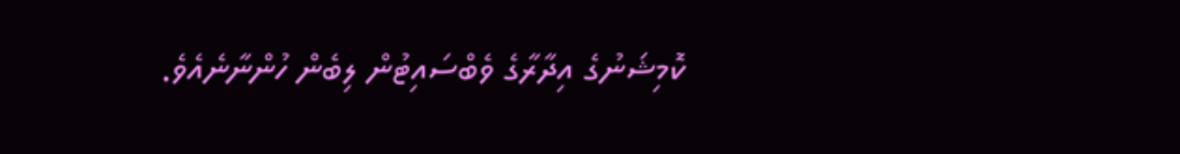ކޮމިޝަނުގެ އިދާރާގެ ވެބްސައިޓުން ލިބެން ހުންނާނެއެވެ.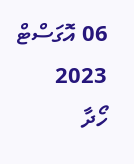06 އޮގަސްޓް 2023
ހޯދާ